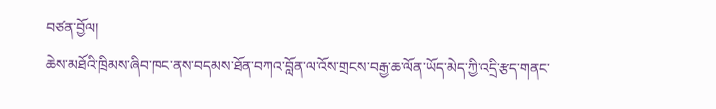བཙན་བྱོལ།
ཆེས་མཐོའི་ཁྲིམས་ཞིབ་ཁང་ནས་བདམས་ཐོན་བཀའ་བློན་ལ་འོས་གྲངས་བརྒྱ་ཆ་ལོན་ཡོད་མེད་ཀྱི་འདྲི་རྩད་གནང་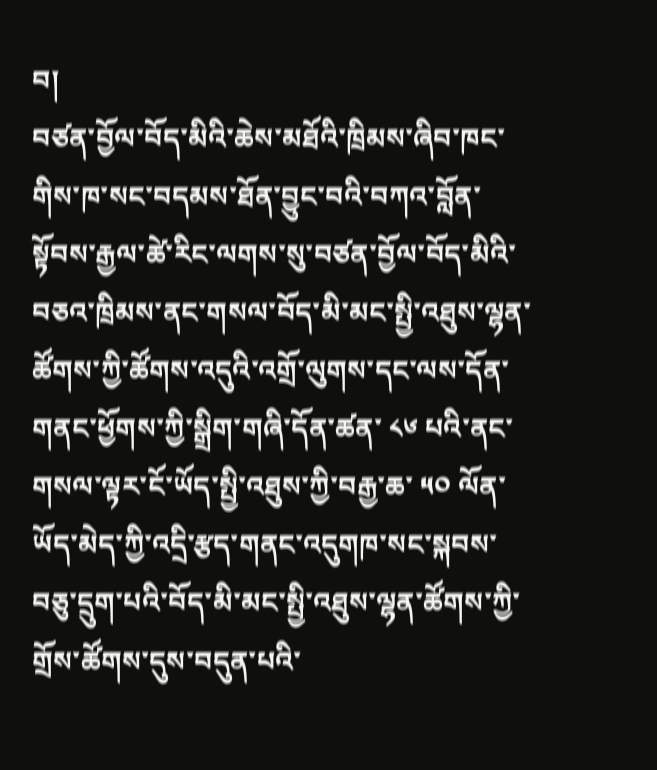བ།
བཙན་བྱོལ་བོད་མིའི་ཆེས་མཐོའི་ཁྲིམས་ཞིབ་ཁང་གིས་ཁ་སང་བདམས་ཐོན་བྱུང་བའི་བཀའ་བློན་སྟོབས་རྒྱལ་ཚེ་རིང་ལགས་སུ་བཙན་བྱོལ་བོད་མིའི་བཅའ་ཁྲིམས་ནང་གསལ་བོད་མི་མང་སྤྱི་འཐུས་ལྷན་ཚོགས་ཀྱི་ཚོགས་འདུའི་འགྲོ་ལུགས་དང་ལས་དོན་གནང་ཕྱོགས་ཀྱི་སྒྲིག་གཞི་དོན་ཚན་ ༨༦ པའི་ནང་གསལ་ལྟར་ངོ་ཡོད་སྤྱི་འཐུས་ཀྱི་བརྒྱ་ཆ་ ༥༠ ལོན་ཡོད་མེད་ཀྱི་འདྲི་རྩད་གནང་འདུགཁ་སང་སྐབས་བཅུ་དྲུག་པའི་བོད་མི་མང་སྤྱི་འཐུས་ལྷན་ཚོགས་ཀྱི་གྲོས་ཚོགས་དུས་བདུན་པའི་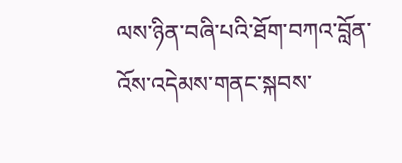ལས་ཉིན་བཞི་པའི་ཐོག་བཀའ་བློན་འོས་འདེམས་གནང་སྐབས་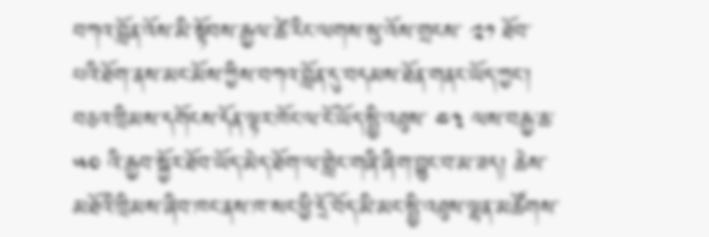བཀའ་བློན་འོས་མི་སྟོབས་རྒྱལ་ཚེ་རིང་ལགས་སུ་འོས་གྲངས་ ༢༡ ཐོབ་པའི་ཐོག་ནས་མང་མོས་ཀྱིས་བཀའ་བློན་དུ་བདམས་ཐོན་གནང་ཡོད་ཀྱང་། བཅའ་ཁྲིམས་དགོངས་དོན་ལྟར་ཁོང་ལ་ངོ་ཡོད་སྤྱི་འཐུས་ ༤༣ ལས་བརྒྱ་ཆ་ ༥༠ འི་རྒྱབ་སྐྱོར་ཐོབ་ཡོད་མེད་ཐོག་ལ་གླེང་གཞི་ཞིག་བྱུང་བ་མ་ཟད། ཆེས་མཐོའི་ཁྲིམས་ཞིབ་ཁང་ནས་ཁ་སང་ཕྱི་དྲོ་བོད་མི་མང་སྤྱི་འཐུས་ལྷན་མཚོགས་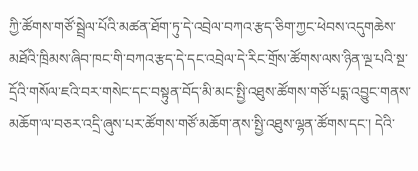ཀྱི་ཚོགས་གཙོ་སྦྲེལ་པོའི་མཚན་ཐོག་ཏུ་དེ་འབྲེལ་བཀའ་རྩད་ཅིག་ཀྱང་ཕེབས་འདུགཆེས་མཐོའི་ཁྲིམས་ཞིབ་ཁང་གི་བཀའ་རྩད་དེ་དང་འབྲེལ་དེ་རིང་གྲོས་ཚོགས་ལས་ཉིན་ལྔ་པའི་སྔ་དྲོའི་གསོལ་ཇའི་བར་གསེང་དང་བསྟུན་བོད་མི་མང་སྤྱི་འཐུས་ཚོགས་གཙོ་པདྨ་འབྱུང་གནས་མཆོག་ལ་བཅར་འདྲི་ཞུས་པར་ཚོགས་གཙོ་མཆོག་ནས་སྤྱི་འཐུས་ལྷན་ཚོགས་དང་། དེའི་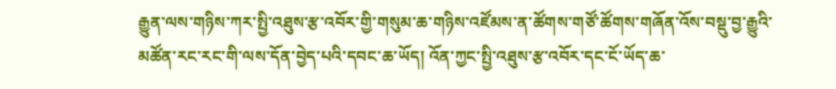རྒྱུན་ལས་གཉིས་ཀར་སྤྱི་འཐུས་རྩ་འབོར་གྱི་གསུམ་ཆ་གཉིས་འཛོམས་ན་ཚོགས་གཙོ་ཚོགས་གཞོན་འོས་བསྡུ་བྱ་རྒྱུའི་མཚོན་རང་རང་གི་ལས་དོན་བྱེད་པའི་དབང་ཆ་ཡོད། འོན་ཀྱང་སྤྱི་འཐུས་རྩ་འབོར་དང་ངོ་ཡོད་ཆ་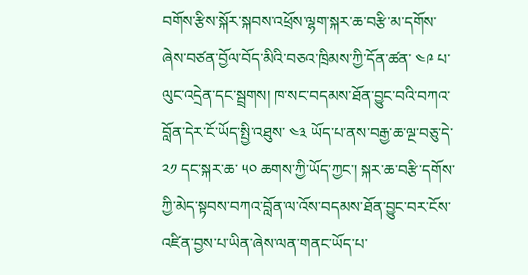བགོས་རྩིས་སྐོར་སྐབས་འཕྲོས་ལྷག་སྐར་ཆ་བརྩི་མ་དགོས་ཞེས་བཙན་བྱོལ་བོད་མིའི་བཅའ་ཁྲིམས་ཀྱི་དོན་ཚན་ ༤༩ པ་ལུང་འདྲེན་དང་སྦྲགས། ཁ་སང་བདམས་ཐོན་བྱུང་བའི་བཀའ་བློན་དེར་ངོ་ཡོད་སྤྱི་འཐུས་ ༤༣ ཡོད་པ་ནས་བརྒྱ་ཆ་ལྔ་བཅུ་དེ་ ༢༡ དང་སྐར་ཆ་ ༥༠ ཆགས་ཀྱི་ཡོད་ཀྱང་། སྐར་ཆ་བརྩི་དགོས་ཀྱི་མེད་སྟབས་བཀའ་བློན་ལ་འོས་བདམས་ཐོན་བྱུང་བར་ངོས་འཛིན་བྱས་པ་ཡིན་ཞེས་ལན་གནང་ཡོད་པ་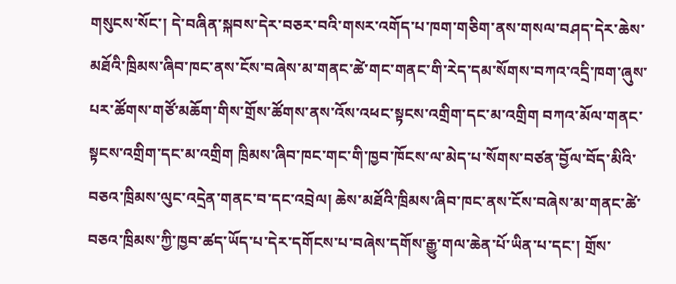གསུངས་སོང་། དེ་བཞིན་སྐབས་དེར་བཅར་བའི་གསར་འགོད་པ་ཁག་གཅིག་ནས་གསལ་བཤད་དེར་ཆེས་མཐོའི་ཁྲིམས་ཞིབ་ཁང་ནས་ངོས་བཞེས་མ་གནང་ཚེ་གང་གནང་གི་རེད་དམ་སོགས་བཀའ་འདྲི་ཁག་ཞུས་པར་ཚོགས་གཙོ་མཆོག་གིས་གྲོས་ཚོགས་ནས་འོས་འཕང་སྟངས་འགྲིག་དང་མ་འགྲིག བཀའ་མོལ་གནང་སྟངས་འགྲིག་དང་མ་འགྲིག ཁྲིམས་ཞིབ་ཁང་གང་གི་ཁྱབ་ཁོངས་ལ་མེད་པ་སོགས་བཙན་བྱོལ་བོད་མིའི་བཅའ་ཁྲིམས་ལུང་འདྲེན་གནང་བ་དང་འབྲེལ། ཆེས་མཐོའི་ཁྲིམས་ཞིབ་ཁང་ནས་ངོས་བཞེས་མ་གནང་ཚེ་བཅའ་ཁྲིམས་ཀྱི་ཁྱབ་ཚད་ཡོད་པ་དེར་དགོངས་པ་བཞེས་དགོས་རྒྱུ་གལ་ཆེན་པོ་ཡིན་པ་དང་། གྲོས་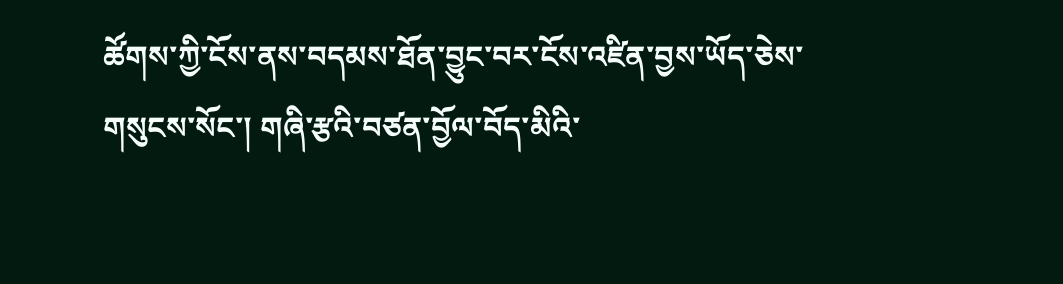ཚོགས་ཀྱི་ངོས་ནས་བདམས་ཐོན་བྱུང་བར་ངོས་འཛིན་བྱས་ཡོད་ཅེས་གསུངས་སོང་། གཞི་རྩའི་བཙན་བྱོལ་བོད་མིའི་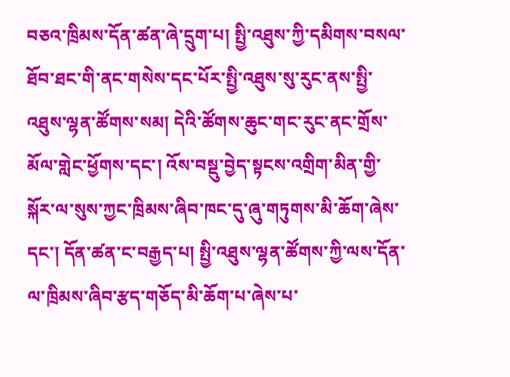བཅའ་ཁྲིམས་དོན་ཚན་ཞེ་དྲུག་པ། སྤྱི་འཐུས་ཀྱི་དམིགས་བསལ་ཐོབ་ཐང་གི་ནང་གསེས་དང་པོར་སྤྱི་འཐུས་སུ་རུང་ནས་སྤྱི་འཐུས་ལྷན་ཚོགས་སམ། དེའི་ཚོགས་ཆུང་གང་རུང་ནང་གྲོས་མོལ་གླེང་ཕྱོགས་དང་། འོས་བསྡུ་བྱེད་སྟངས་འགྲིག་མིན་གྱི་སྐོར་ལ་སུས་ཀྱང་ཁྲིམས་ཞིབ་ཁང་དུ་ཞུ་གཏུགས་མི་ཆོག་ཞེས་དང་། དོན་ཚན་ང་བརྒྱད་པ། སྤྱི་འཐུས་ལྷན་ཚོགས་ཀྱི་ལས་དོན་ལ་ཁྲིམས་ཞིབ་རྩད་གཅོད་མི་ཆོག་པ་ཞེས་པ་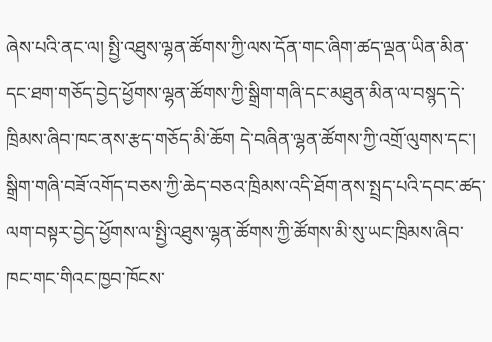ཞེས་པའི་ནང་ལ། སྤྱི་འཐུས་ལྷན་ཚོགས་ཀྱི་ལས་དོན་གང་ཞིག་ཚད་ལྡན་ཡིན་མིན་དང་ཐག་གཅོད་བྱེད་ཕྱོགས་ལྷན་ཚོགས་ཀྱི་སྒྲིག་གཞི་དང་མཐུན་མིན་ལ་བསྙད་དེ་ཁྲིམས་ཞིབ་ཁང་ནས་རྩད་གཅོད་མི་ཆོག དེ་བཞིན་ལྷན་ཚོགས་ཀྱི་འགྲོ་ལུགས་དང་། སྒྲིག་གཞི་བཟོ་འགོད་བཅས་ཀྱི་ཆེད་བཅའ་ཁྲིམས་འདི་ཐོག་ནས་སྤྲད་པའི་དབང་ཚད་ལག་བསྟར་བྱེད་ཕྱོགས་ལ་སྤྱི་འཐུས་ལྷན་ཚོགས་ཀྱི་ཚོགས་མི་སུ་ཡང་ཁྲིམས་ཞིབ་ཁང་གང་གིའང་ཁྱབ་ཁོངས་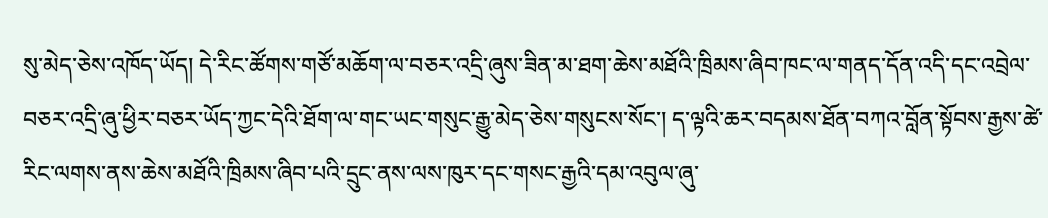སུ་མེད་ཅེས་འཁོད་ཡོད། དེ་རིང་ཚོགས་གཙོ་མཆོག་ལ་བཅར་འདྲི་ཞུས་ཟིན་མ་ཐག་ཆེས་མཐོའི་ཁྲིམས་ཞིབ་ཁང་ལ་གནད་དོན་འདི་དང་འབྲེལ་བཅར་འདྲི་ཞུ་ཕྱིར་བཅར་ཡོད་ཀྱང་དེའི་ཐོག་ལ་གང་ཡང་གསུང་རྒྱུ་མེད་ཅེས་གསུངས་སོང་། ད་ལྟའི་ཆར་བདམས་ཐོན་བཀའ་བློན་སྟོབས་རྒྱས་ཚེ་རིང་ལགས་ནས་ཆེས་མཐོའི་ཁྲིམས་ཞིབ་པའི་དྲུང་ནས་ལས་ཁུར་དང་གསང་རྒྱའི་དམ་འབུལ་ཞུ་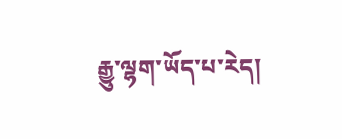རྒྱུ་ལྷག་ཡོད་པ་རེད།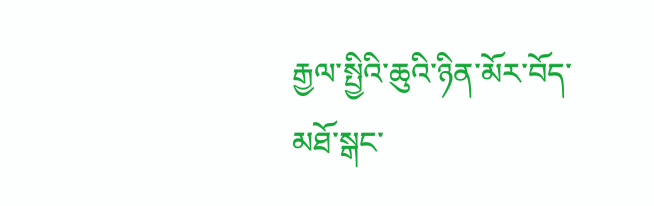རྒྱལ་སྤྱིའི་ཆུའི་ཉིན་མོར་བོད་མཐོ་སྒང་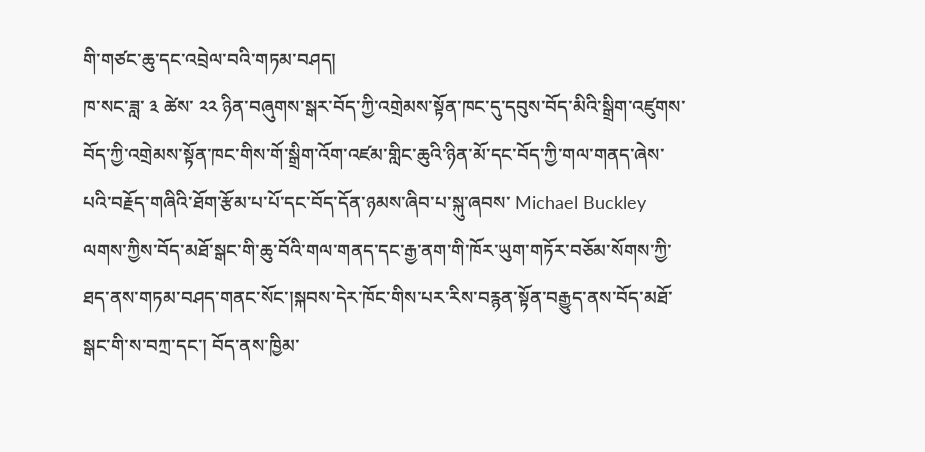གི་གཙང་ཆུ་དང་འབྲེལ་བའི་གཏམ་བཤད།
ཁ་སང་ཟླ་ ༣ ཚེས་ ༢༢ ཉིན་བཞུགས་སྒར་བོད་ཀྱི་འགྲེམས་སྟོན་ཁང་དུ་དབུས་བོད་མིའི་སྒྲིག་འཛུགས་བོད་ཀྱི་འགྲེམས་སྟོན་ཁང་གིས་གོ་སྒྲིག་འོག་འཛམ་གླིང་ཆུའི་ཉིན་མོ་དང་བོད་ཀྱི་གལ་གནད་ཞེས་པའི་བརྗོད་གཞིའི་ཐོག་རྩོམ་པ་པོ་དང་བོད་དོན་ཉམས་ཞིབ་པ་སྐུ་ཞབས་ Michael Buckley ལགས་ཀྱིས་བོད་མཐོ་སྒང་གི་ཆུ་བོའི་གལ་གནད་དང་རྒྱ་ནག་གི་ཁོར་ཡུག་གཏོར་བཅོམ་སོགས་ཀྱི་ཐད་ནས་གཏམ་བཤད་གནང་སོང་།སྐབས་དེར་ཁོང་གིས་པར་རིས་བརྙན་སྟོན་བརྒྱུད་ནས་བོད་མཐོ་སྒང་གི་ས་བཀྲ་དང་། བོད་ནས་ཁྱིམ་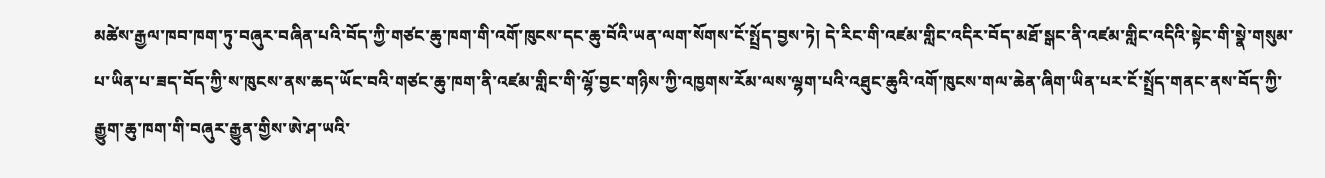མཚེས་རྒྱལ་ཁབ་ཁག་ཏུ་བཞུར་བཞིན་པའི་བོད་ཀྱི་གཙང་ཆུ་ཁག་གི་འགོ་ཁུངས་དང་ཆུ་བོའི་ཡན་ལག་སོགས་ངོ་སྤྲོད་བྱས་ཏེ། དེ་རིང་གི་འཛམ་གླིང་འདིར་བོད་མཐོ་སྒང་ནི་འཛམ་གླིང་འདིའི་སྟེང་གི་སྣེ་གསུམ་པ་ཡིན་པ་ཟད་བོད་ཀྱི་ས་ཁུངས་ནས་ཆད་ཡོང་བའི་གཙང་ཆུ་ཁག་ནི་འཛམ་གླིང་གི་ལྷོ་བྱང་གཉིས་ཀྱི་འཁྱགས་རོམ་ལས་ལྷག་པའི་འཐུང་ཆུའི་འགོ་ཁུངས་གལ་ཆེན་ཞིག་ཡིན་པར་ངོ་སྤྲོད་གནང་ནས་བོད་ཀྱི་རྒྱུག་ཆུ་ཁག་གི་བཞུར་རྒྱུན་གྱིས་ཨེ་ཤ་ཡའི་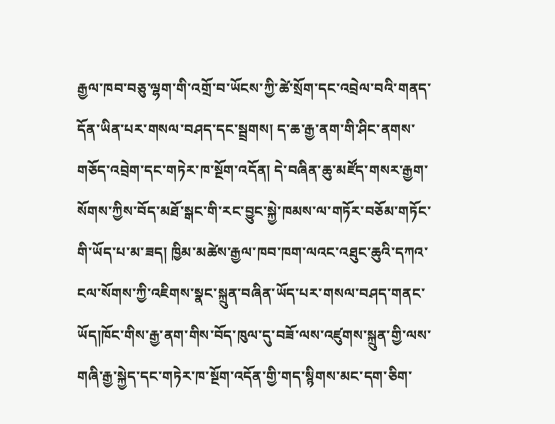རྒྱལ་ཁབ་བཅུ་ལྷག་གི་འགྲོ་བ་ཡོངས་ཀྱི་ཚེ་སྲོག་དང་འབྲེལ་བའི་གནད་དོན་ཡིན་པར་གསལ་བཤད་དང་སྦྲགས། ད་ཆ་རྒྱ་ནག་གི་ཤིང་ནགས་གཅོད་འབྲེག་དང་གཏེར་ཁ་སྔོག་འདོན། དེ་བཞིན་ཆུ་མཛོད་གསར་རྒྱག་སོགས་ཀྱིས་བོད་མཐོ་སྒང་གི་རང་བྱུང་སྐྱེ་ཁམས་ལ་གཏོར་བཅོམ་གཏོང་གི་ཡོད་པ་མ་ཟད། ཁྱིམ་མཚེས་རྒྱལ་ཁབ་ཁག་ལའང་འཐུང་ཆུའི་དཀའ་ངལ་སོགས་ཀྱི་འཇིགས་སྣང་སྐྲུན་བཞིན་ཡོད་པར་གསལ་བཤད་གནང་ཡོད།ཁོང་གིས་རྒྱ་ནག་གིས་བོད་ཁུལ་དུ་བཟོ་ལས་འཛུགས་སྐྲུན་གྱི་ལས་གཞི་རྒྱ་སྐྱེད་དང་གཏེར་ཁ་སྔོག་འདོན་གྱི་གད་སྙིགས་མང་དག་ཅིག་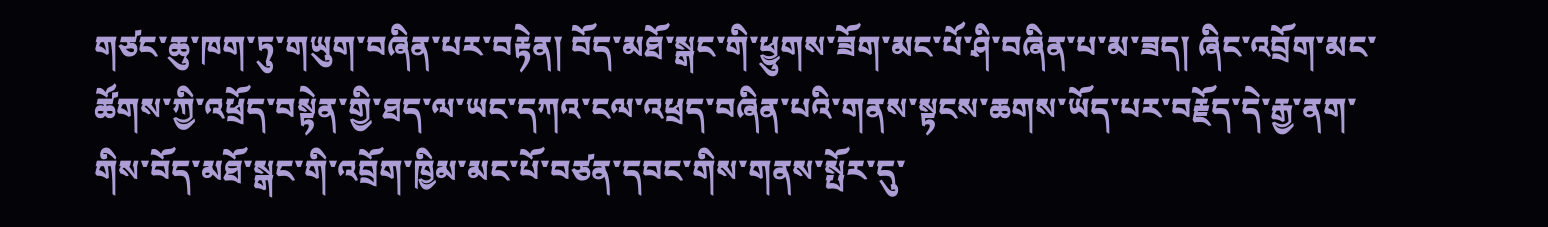གཙང་ཆུ་ཁག་ཏུ་གཡུག་བཞིན་པར་བརྟེན། བོད་མཐོ་སྒང་གི་ཕྱུགས་ཟོག་མང་པོ་ཤི་བཞིན་པ་མ་ཟད། ཞིང་འབྲོག་མང་ཚོགས་ཀྱི་འཕྲོད་བསྟེན་གྱི་ཐད་ལ་ཡང་དཀའ་ངལ་འཕྲད་བཞིན་པའི་གནས་སྟངས་ཆགས་ཡོད་པར་བརྗོད་དེ་རྒྱ་ནག་གིས་བོད་མཐོ་སྒང་གི་འབྲོག་ཁྱིམ་མང་པོ་བཙན་དབང་གིས་གནས་སྤོར་དུ་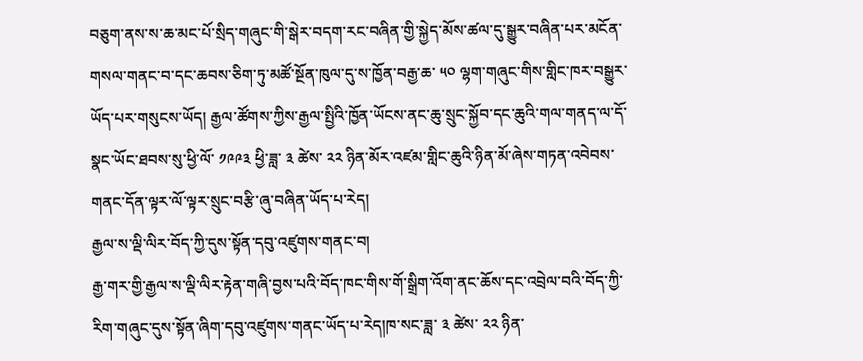བཅུག་ནས་ས་ཆ་མང་པོ་སྲིད་གཞུང་གི་སྒེར་བདག་རང་བཞིན་གྱི་སྐྱེད་མོས་ཚལ་དུ་སྒྱུར་བཞིན་པར་མངོན་གསལ་གནང་བ་དང་ཆབས་ཅིག་ཏུ་མཚོ་སྔོན་ཁུལ་དུ་ས་ཁྱོན་བརྒྱ་ཆ་ ༥༠ ལྷག་གཞུང་གིས་གླིང་ཁར་བསྒྱུར་ཡོད་པར་གསུངས་ཡོད། རྒྱལ་ཚོགས་ཀྱིས་རྒྱལ་སྤྱིའི་ཁྱོན་ཡོངས་ནང་ཆུ་སྲུང་སྐྱོབ་དང་ཆུའི་གལ་གནད་ལ་དོ་སྣང་ཡོང་ཐབས་སུ་ཕྱི་ལོ་ ༡༩༩༣ ཕྱི་ཟླ་ ༣ ཚེས་ ༢༢ ཉིན་མོར་འཛམ་གླིང་ཆུའི་ཉིན་མོ་ཞེས་གཏན་འབེབས་གནང་དོན་ལྟར་ལོ་ལྟར་སྲུང་བརྩི་ཞུ་བཞིན་ཡོད་པ་རེད།
རྒྱལ་ས་ལྡི་ལིར་བོད་ཀྱི་དུས་སྟོན་དབུ་འཛུགས་གནང་བ།
རྒྱ་གར་གྱི་རྒྱལ་ས་ལྡི་ལིར་རྟེན་གཞི་བྱས་པའི་བོད་ཁང་གིས་གོ་སྒྲིག་འོག་ནང་ཆོས་དང་འབྲེལ་བའི་བོད་ཀྱི་རིག་གཞུང་དུས་སྟོན་ཞིག་དབུ་འཛུགས་གནང་ཡོད་པ་རེད།ཁ་སང་ཟླ་ ༣ ཚེས་ ༢༢ ཉིན་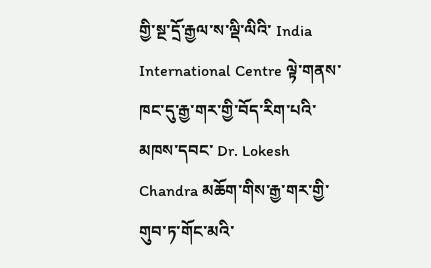གྱི་སྔ་དྲོ་རྒྱལ་ས་ལྡི་ལིའི་ India International Centre ལྟེ་གནས་ཁང་དུ་རྒྱ་གར་གྱི་བོད་རིག་པའི་མཁས་དབང་ Dr. Lokesh Chandra མཆོག་གིས་རྒྱ་གར་གྱི་གུབ་ཏ་གོང་མའི་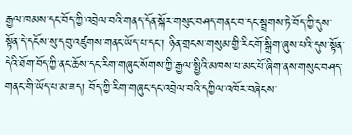རྒྱལ་ཁམས་དང་བོད་ཀྱི་འབྲེལ་བའི་གནད་དོན་སྐོར་གསུང་བཤད་གནང་བ་དང་སྦྲགས་ཏེ་བོད་ཀྱི་དུས་སྟོན་དེ་དངོས་སུ་དབུ་འཛུགས་གནང་ཡོད་པ་དང་། ཉིན་གྲངས་གསུམ་གྱི་རིང་གོ་སྒྲིག་ཞུས་པའི་དུས་སྟོན་དེའི་ཐོག་བོད་ཀྱི་ནང་ཆོས་དང་རིག་གཞུང་སོགས་ཀྱི་རྒྱལ་སྤྱིའི་མཁས་པ་མང་པོ་ཞིག་ནས་གསུང་བཤད་གནང་གི་ཡོད་པ་མ་ཟད། བོད་ཀྱི་རིག་གཞུང་དང་འབྲེལ་བའི་དཀྱིལ་འཁོར་བཞེངས་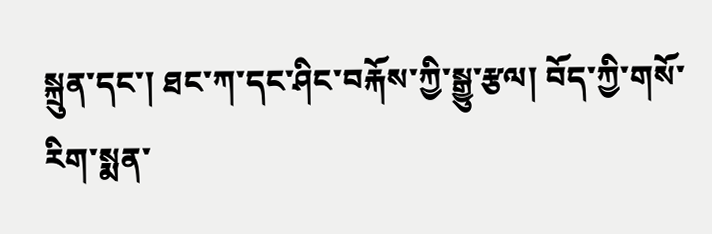སྐྲུན་དང་། ཐང་ཀ་དང་ཤིང་བརྐོས་ཀྱི་སྒྱུ་རྩལ། བོད་ཀྱི་གསོ་རིག་སྨན་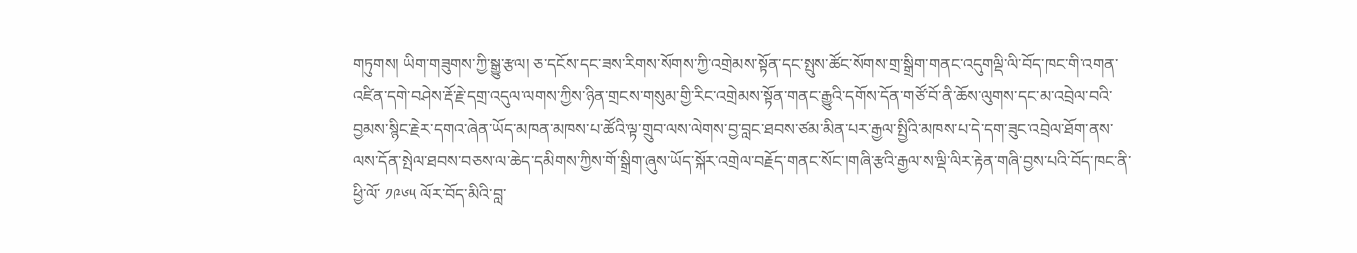གཏུགས། ཡིག་གཟུགས་ཀྱི་སྒྱུ་རྩལ། ཅ་དངོས་དང་ཟས་རིགས་སོགས་ཀྱི་འགྲེམས་སྟོན་དང་སྤུས་ཚོང་སོགས་གྲ་སྒྲིག་གནང་འདུགལྡི་ལི་བོད་ཁང་གི་འགན་འཛིན་དགེ་བཤེས་རྡོ་རྗེ་དགྲ་འདུལ་ལགས་ཀྱིས་ཉིན་གྲངས་གསུམ་གྱི་རིང་འགྲེམས་སྟོན་གནང་རྒྱུའི་དགོས་དོན་གཙོ་བོ་ནི་ཆོས་ལུགས་དང་མ་འབྲེལ་བའི་བྱམས་སྙིང་རྗེར་དགའ་ཞེན་ཡོད་མཁན་མཁས་པ་ཚོའི་ལྟ་གྲུབ་ལས་ལེགས་བྱ་བླང་ཐབས་ཙམ་མིན་པར་རྒྱལ་སྤྱིའི་མཁས་པ་དེ་དག་ཟུང་འབྲེལ་ཐོག་ནས་ལས་དོན་སྤེལ་ཐབས་བཅས་ལ་ཆེད་དམིགས་ཀྱིས་གོ་སྒྲིག་ཞུས་ཡོད་སྐོར་འགྲེལ་བརྗོད་གནང་སོང་།གཞི་རྩའི་རྒྱལ་ས་ལྡི་ལིར་རྟེན་གཞི་བྱས་པའི་བོད་ཁང་ནི་ཕྱི་ལོ་ ༡༩༦༥ ལོར་བོད་མིའི་བླ་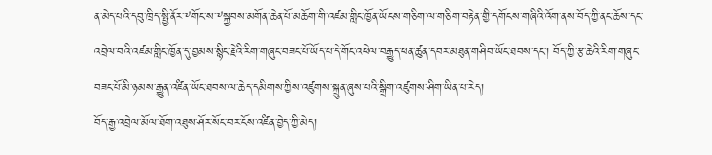ན་མེད་པའི་དབུ་ཁྲིད་སྤྱི་ནོར་༸གོང་ས་༸སྐྱབས་མགོན་ཆེན་པོ་མཆོག་གི་འཛམ་གླིང་ཁྱོན་ཡོངས་གཅིག་ལ་གཅིག་བརྟེན་གྱི་དགོངས་གཞིའི་འོག་ནས་བོད་ཀྱི་ནང་ཆོས་དང་འབྲེལ་བའི་འཛམ་གླིང་ཁྱོན་དུ་བྱམས་སྙིང་རྗེའི་རིག་གཞུང་བཟང་པོ་ཡོད་པ་དེ་གོང་འཕེལ་བརྒྱུད་ཕན་ཚུན་དབར་མཐུན་གཤིབ་ཡོང་ཐབས་དང་། བོད་ཀྱི་རྩ་ཆེའི་རིག་གཞུང་བཟང་པོ་མི་ཉམས་རྒྱུན་འཛིན་ཡོང་ཐབས་ལ་ཆེད་དམིགས་ཀྱིས་འཛུགས་སྐྲུན་ཞུས་པའི་སྒྲིག་འཛུགས་ཤིག་ཡིན་པ་རེད།
བོད་རྒྱ་འབྲེལ་མོལ་ཐོག་འཐུས་ཤོར་སོང་བར་ངོས་འཛིན་བྱེད་ཀྱི་མེད།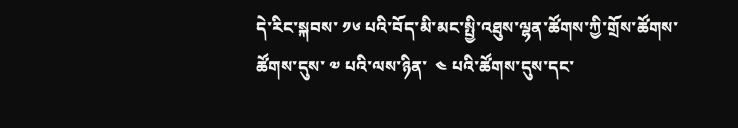དེ་རིང་སྐབས་ ༡༦ པའི་བོད་མི་མང་སྤྱི་འཐུས་ལྷན་ཚོགས་ཀྱི་གྲོས་ཚོགས་ཚོགས་དུས་ ༧ པའི་ལས་ཉིན་  ༤ པའི་ཚོགས་དུས་དང་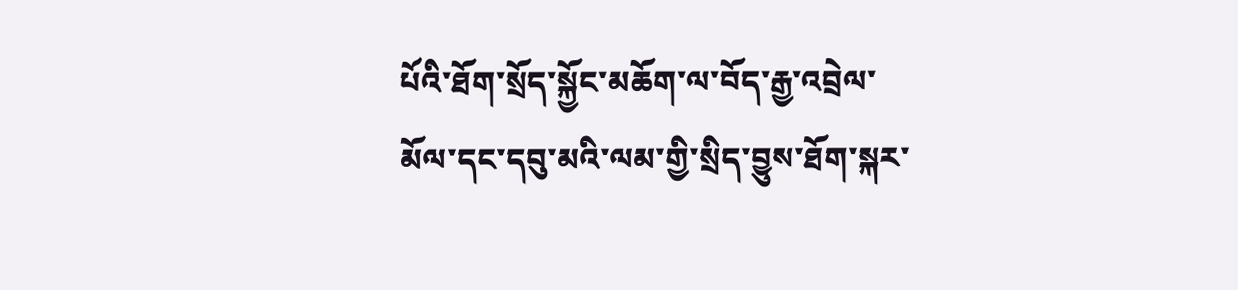པོའི་ཐོག་སྲོད་སྐྱོང་མཆོག་ལ་བོད་རྒྱ་འབྲེལ་མོལ་དང་དབུ་མའི་ལམ་གྱི་སྲིད་བྱུས་ཐོག་སྐར་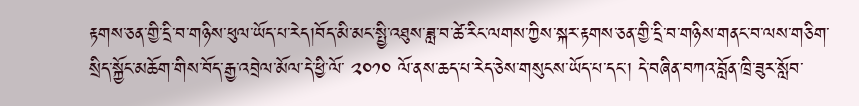རྟགས་ཅན་གྱི་དྲི་བ་གཉིས་ཕུལ་ཡོད་པ་རེད།བོད་མི་མང་སྤྱི་འཐུས་ཟླ་བ་ཚེ་རིང་ལགས་ཀྱིས་སྐར་རྟགས་ཅན་གྱི་དྲི་བ་གཉིས་གནང་བ་ལས་གཅིག་སྲིད་སྐྱོང་མཆོག་གིས་བོད་རྒྱ་འབྲེལ་མོལ་དེ་ཕྱི་ལོ་ ༢༠༡༠ ལོ་ནས་ཆད་པ་རེད་ཅེས་གསུངས་ཡོད་པ་དང་། དེ་བཞིན་བཀའ་བློན་ཁྲི་ཟུར་སློབ་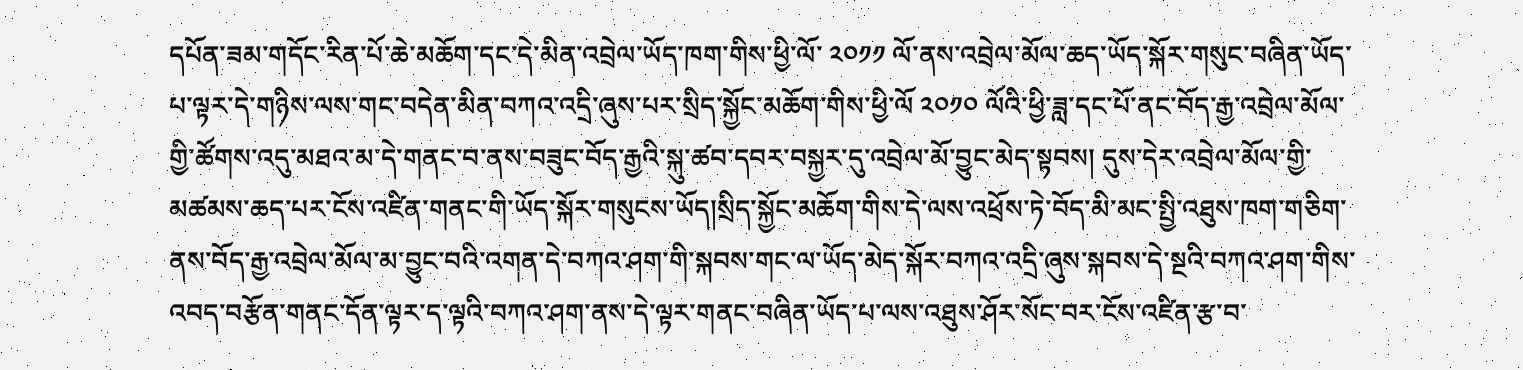དཔོན་ཟམ་གདོང་རིན་པོ་ཆེ་མཆོག་དང་དེ་མིན་འབྲེལ་ཡོད་ཁག་གིས་ཕྱི་ལོ་ ༢༠༡༡ ལོ་ནས་འབྲེལ་མོལ་ཆད་ཡོད་སྐོར་གསུང་བཞིན་ཡོད་པ་ལྟར་དེ་གཉིས་ལས་གང་བདེན་མིན་བཀའ་འདྲི་ཞུས་པར་སྲིད་སྐྱོང་མཆོག་གིས་ཕྱི་ལོ ༢༠༡༠ ལོའི་ཕྱི་ཟླ་དང་པོ་ནང་བོད་རྒྱ་འབྲེལ་མོལ་གྱི་ཚོགས་འདུ་མཐའ་མ་དེ་གནང་བ་ནས་བཟུང་བོད་རྒྱའི་སྐུ་ཚབ་དབར་བསྐྱར་དུ་འབྲེལ་མོ་བྱུང་མེད་སྟབས། དུས་དེར་འབྲེལ་མོལ་གྱི་མཚམས་ཆད་པར་ངོས་འཛིན་གནང་གི་ཡོད་སྐོར་གསུངས་ཡོད།སྲིད་སྐྱོང་མཆོག་གིས་དེ་ལས་འཕྲོས་ཏེ་བོད་མི་མང་སྤྱི་འཐུས་ཁག་གཅིག་ནས་བོད་རྒྱ་འབྲེལ་མོལ་མ་བྱུང་བའི་འགན་དེ་བཀའ་ཤག་གི་སྐབས་གང་ལ་ཡོད་མེད་སྐོར་བཀའ་འདྲི་ཞུས་སྐབས་དེ་སྔའི་བཀའ་ཤག་གིས་འབད་བརྩོན་གནང་དོན་ལྟར་ད་ལྟའི་བཀའ་ཤག་ནས་དེ་ལྟར་གནང་བཞིན་ཡོད་པ་ལས་འཐུས་ཤོར་སོང་བར་ངོས་འཛིན་རྩ་བ་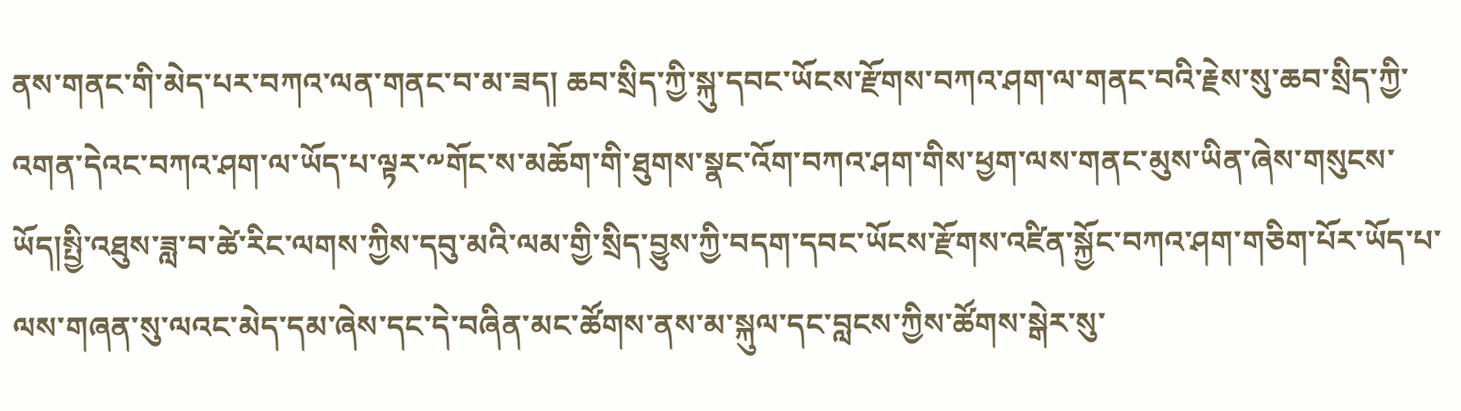ནས་གནང་གི་མེད་པར་བཀའ་ལན་གནང་བ་མ་ཟད། ཆབ་སྲིད་ཀྱི་སྐུ་དབང་ཡོངས་རྫོགས་བཀའ་ཤག་ལ་གནང་བའི་རྗེས་སུ་ཆབ་སྲིད་ཀྱི་འགན་དེའང་བཀའ་ཤག་ལ་ཡོད་པ་ལྟར་༸གོང་ས་མཆོག་གི་ཐུགས་སྣང་འོག་བཀའ་ཤག་གིས་ཕྱག་ལས་གནང་མུས་ཡིན་ཞེས་གསུངས་ཡོད།སྤྱི་འཐུས་ཟླ་བ་ཚེ་རིང་ལགས་ཀྱིས་དབུ་མའི་ལམ་གྱི་སྲིད་བྱུས་ཀྱི་བདག་དབང་ཡོངས་རྫོགས་འཛིན་སྐྱོང་བཀའ་ཤག་གཅིག་པོར་ཡོད་པ་ལས་གཞན་སུ་ལའང་མེད་དམ་ཞེས་དང་དེ་བཞིན་མང་ཚོགས་ནས་མ་སྐུལ་དང་བླངས་ཀྱིས་ཚོགས་སྒེར་སུ་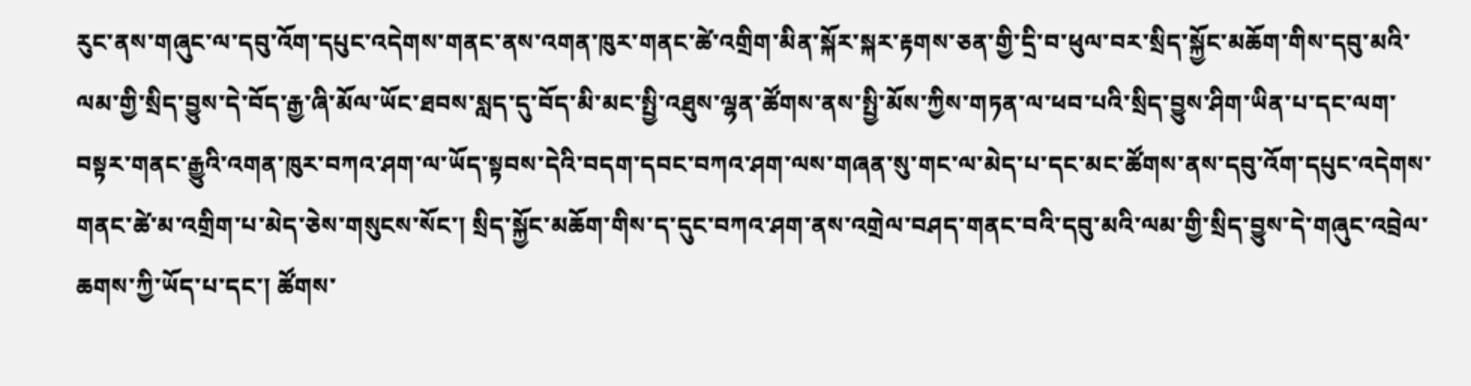རུང་ནས་གཞུང་ལ་དབུ་འོག་དཔུང་འདེགས་གནང་ནས་འགན་ཁུར་གནང་ཚེ་འགྲིག་མིན་སྐོར་སྐར་རྟགས་ཅན་གྱི་དྲི་བ་ཕུལ་བར་སྲིད་སྐྱོང་མཆོག་གིས་དབུ་མའི་ལམ་གྱི་སྲིད་བྱུས་དེ་བོད་རྒྱ་ཞི་མོལ་ཡོང་ཐབས་སླད་དུ་བོད་མི་མང་སྤྱི་འཐུས་ལྷན་ཚོགས་ནས་སྤྱི་མོས་ཀྱིས་གཏན་ལ་ཕབ་པའི་སྲིད་བྱུས་ཤིག་ཡིན་པ་དང་ལག་བསྟར་གནང་རྒྱུའི་འགན་ཁུར་བཀའ་ཤག་ལ་ཡོད་སྟབས་དེའི་བདག་དབང་བཀའ་ཤག་ལས་གཞན་སུ་གང་ལ་མེད་པ་དང་མང་ཚོགས་ནས་དབུ་འོག་དཔུང་འདེགས་གནང་ཚེ་མ་འགྲིག་པ་མེད་ཅེས་གསུངས་སོང་། སྲིད་སྐྱོང་མཆོག་གིས་ད་དུང་བཀའ་ཤག་ནས་འགྲེལ་བཤད་གནང་བའི་དབུ་མའི་ལམ་གྱི་སྲིད་བྱུས་དེ་གཞུང་འབྲེལ་ཆགས་ཀྱི་ཡོད་པ་དང་། ཚོགས་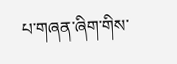པ་གཞན་ཞིག་གིས་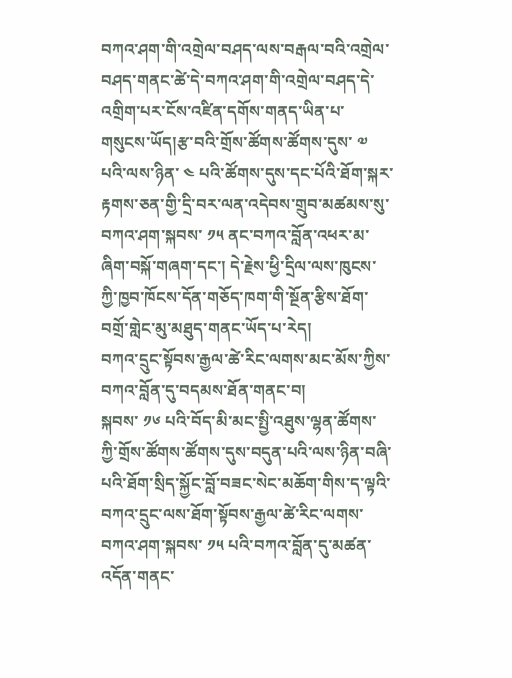བཀའ་ཤག་གི་འགྲེལ་བཤད་ལས་བརྒལ་བའི་འགྲེལ་བཤད་གནང་ཚེ་དེ་བཀའ་ཤག་གི་འགྲེལ་བཤད་དེ་འགྲིག་པར་ངོས་འཛིན་དགོས་གནད་ཡིན་པ་གསུངས་ཡོད།རྩ་བའི་གྲོས་ཚོགས་ཚོགས་དུས་ ༧ པའི་ལས་ཉིན་ ༤ པའི་ཚོགས་དུས་དང་པོའི་ཐོག་སྐར་རྟགས་ཅན་གྱི་དྲི་བར་ལན་འདེབས་གྲུབ་མཚམས་སུ་བཀའ་ཤག་སྐབས་ ༡༥ ནང་བཀའ་བློན་འཕར་མ་ཞིག་བསྐོ་གཞག་དང་། དེ་རྗེས་ཕྱི་དྲིལ་ལས་ཁུངས་ཀྱི་ཁྱབ་ཁོངས་དོན་གཅོད་ཁག་གི་སྔོན་རྩིས་ཐོག་བགྲོ་གླེང་མུ་མཐུད་གནང་ཡོད་པ་རེད།
བཀའ་དྲུང་སྟོབས་རྒྱལ་ཚེ་རིང་ལགས་མང་མོས་ཀྱིས་བཀའ་བློན་དུ་བདམས་ཐོན་གནང་བ།
སྐབས་ ༡༦ པའི་བོད་མི་མང་སྤྱི་འཐུས་ལྷན་ཚོགས་ཀྱི་གྲོས་ཚོགས་ཚོགས་དུས་བདུན་པའི་ལས་ཉིན་བཞི་པའི་ཐོག་སྲིད་སྐྱོང་བློ་བཟང་སེང་མཆོག་གིས་ད་ལྟའི་བཀའ་དྲུང་ལས་ཐོག་སྟོབས་རྒྱལ་ཚེ་རིང་ལགས་བཀའ་ཤག་སྐབས་ ༡༥ པའི་བཀའ་བློན་དུ་མཚན་འདོན་གནང་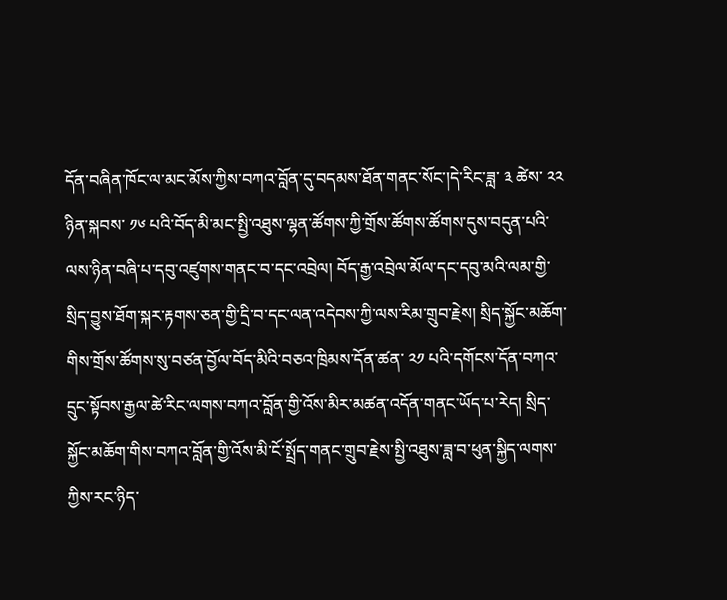དོན་བཞིན་ཁོང་ལ་མང་མོས་ཀྱིས་བཀའ་བློན་དུ་བདམས་ཐོན་གནང་སོང་།དེ་རིང་ཟླ་ ༣ ཚེས་ ༢༢ ཉིན་སྐབས་ ༡༦ པའི་བོད་མི་མང་སྤྱི་འཐུས་ལྷན་ཚོགས་ཀྱི་གྲོས་ཚོགས་ཚོགས་དུས་བདུན་པའི་ལས་ཉིན་བཞི་པ་དབུ་འཛུགས་གནང་བ་དང་འབྲེལ། བོད་རྒྱ་འབྲེལ་མོལ་དང་དབུ་མའི་ལམ་གྱི་སྲིད་བྱུས་ཐོག་སྐར་རྟགས་ཅན་གྱི་དྲི་བ་དང་ལན་འདེབས་ཀྱི་ལས་རིམ་གྲུབ་རྗེས། སྲིད་སྐྱོང་མཆོག་གིས་གྲོས་ཚོགས་སུ་བཙན་བྱོལ་བོད་མིའི་བཅའ་ཁྲིམས་དོན་ཚན་ ༢༡ པའི་དགོངས་དོན་བཀའ་དྲུང་སྟོབས་རྒྱལ་ཚེ་རིང་ལགས་བཀའ་བློན་གྱི་འོས་མིར་མཚན་འདོན་གནང་ཡོད་པ་རེད། སྲིད་སྐྱོང་མཆོག་གིས་བཀའ་བློན་གྱི་འོས་མི་ངོ་སྤྲོད་གནང་གྲུབ་རྗེས་སྤྱི་འཐུས་ཟླ་བ་ཕུན་སྐྱིད་ལགས་ཀྱིས་རང་ཉིད་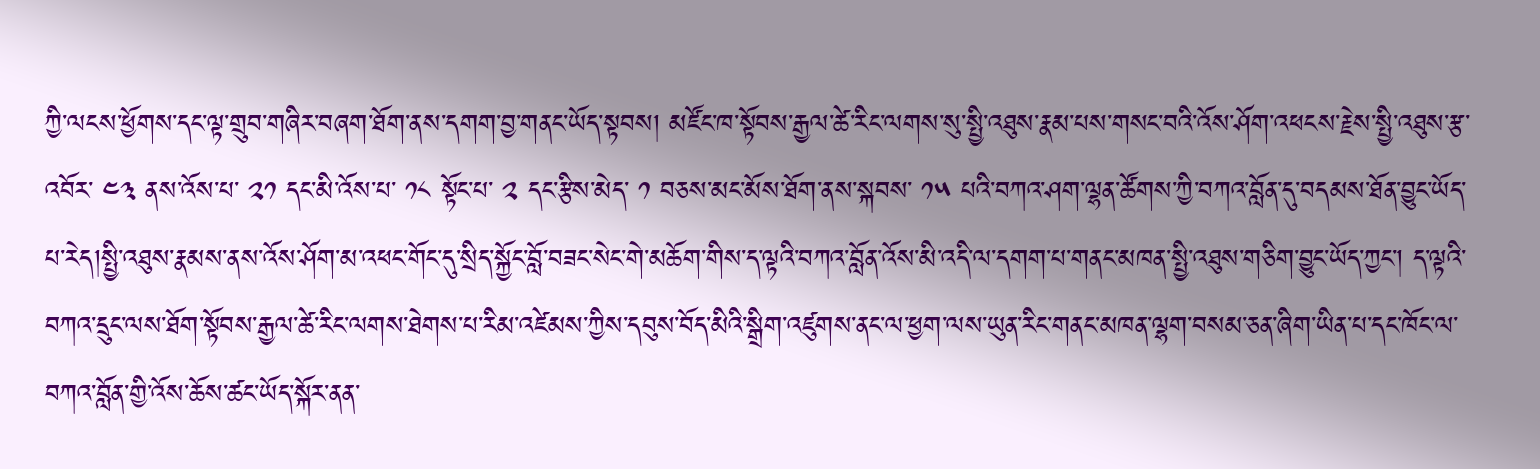ཀྱི་ལངས་ཕྱོགས་དང་ལྟ་གྲུབ་གཞིར་བཞག་ཐོག་ནས་དགག་བྱ་གནང་ཡོད་སྟབས། མཛོང་ཁ་སྟོབས་རྒྱལ་ཚེ་རིང་ལགས་སུ་སྤྱི་འཐུས་རྣམ་པས་གསང་བའི་འོས་ཤོག་འཕངས་རྗེས་སྤྱི་འཐུས་རྩ་འབོར་ ༤༣ ནས་འོས་པ་ ༢༡ དང་མི་འོས་པ་ ༡༨ སྟོང་པ་ ༢ དང་རྩིས་མེད་ ༡ བཅས་མང་མོས་ཐོག་ནས་སྐབས་ ༡༥ པའི་བཀའ་ཤག་ལྷན་ཚོགས་ཀྱི་བཀའ་བློན་དུ་བདམས་ཐོན་བྱུང་ཡོད་པ་རེད།སྤྱི་འཐུས་རྣམས་ནས་འོས་ཤོག་མ་འཕང་གོང་དུ་སྲིད་སྐྱོང་བློ་བཟང་སེང་གེ་མཆོག་གིས་ད་ལྟའི་བཀའ་བློན་འོས་མི་འདི་ལ་དགག་པ་གནང་མཁན་སྤྱི་འཐུས་གཅིག་བྱུང་ཡོད་ཀྱང་། ད་ལྟའི་བཀའ་དྲུང་ལས་ཐོག་སྟོབས་རྒྱལ་ཚེ་རིང་ལགས་ཐེགས་པ་རིམ་འཛེམས་ཀྱིས་དབུས་བོད་མིའི་སྒྲིག་འཛུགས་ནང་ལ་ཕྱག་ལས་ཡུན་རིང་གནང་མཁན་ལྷག་བསམ་ཅན་ཞིག་ཡིན་པ་དང་ཁོང་ལ་བཀའ་བློན་གྱི་འོས་ཆོས་ཚང་ཡོད་སྐོར་ནན་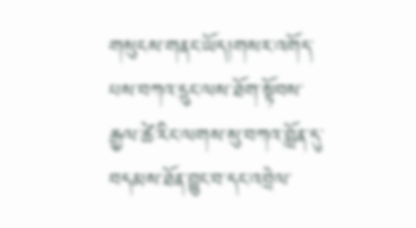གསུངས་གནང་ཡོད།གསར་འགོད་པས་བཀའ་དྲུང་ལས་ཐོག་སྟོབས་རྒྱལ་ཚེ་རིང་ལགས་སུ་བཀའ་བློན་དུ་བདམས་ཐོན་བྱུང་བ་དང་འབྲེལ་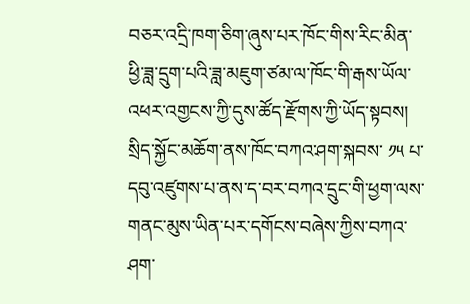བཅར་འདྲི་ཁག་ཅིག་ཞུས་པར་ཁོང་གིས་རིང་མིན་ཕྱི་ཟླ་དྲུག་པའི་ཟླ་མཇུག་ཙམ་ལ་ཁོང་གི་རྒས་ཡོལ་འཕར་འགྱངས་ཀྱི་དུས་ཚོད་རྫོགས་ཀྱི་ཡོད་སྟབས། སྲིད་སྐྱོང་མཆོག་ནས་ཁོང་བཀའ་ཤག་སྐབས་ ༡༥ པ་དབུ་འཛུགས་པ་ནས་ད་བར་བཀའ་དྲུང་གི་ཕྱག་ལས་གནང་མུས་ཡིན་པར་དགོངས་བཞེས་ཀྱིས་བཀའ་ཤག་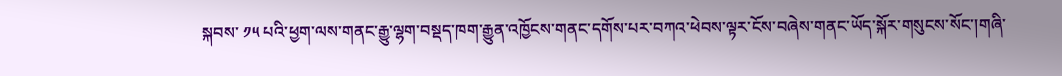སྐབས་ ༡༥ པའི་ཕྱག་ལས་གནང་རྒྱུ་ལྷག་བསྡད་ཁག་རྒྱུན་འཁྱོངས་གནང་དགོས་པར་བཀའ་ཕེབས་ལྟར་ངོས་བཞེས་གནང་ཡོད་སྐོར་གསུངས་སོང་།གཞི་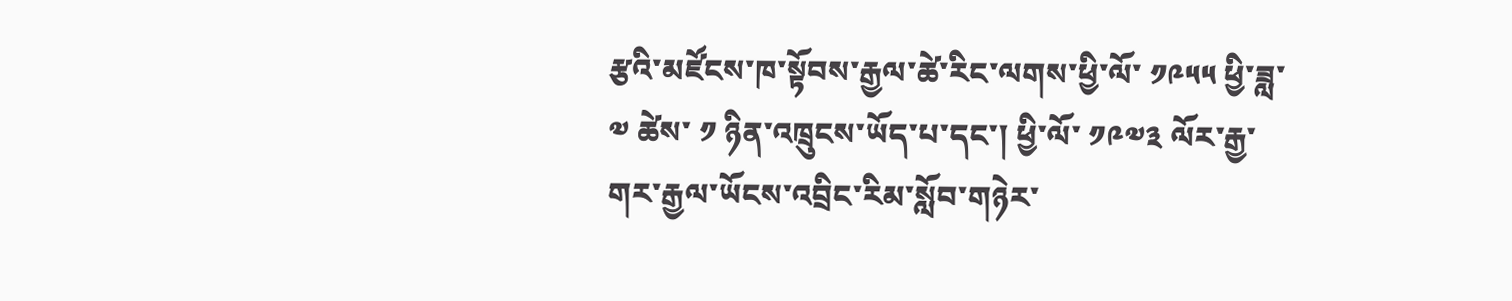རྩའི་མཛོངས་ཁ་སྟོབས་རྒྱལ་ཚེ་རིང་ལགས་ཕྱི་ལོ་ ༡༩༥༥ ཕྱི་ཟླ་ ༧ ཚེས་ ༡ ཉིན་འཁྲུངས་ཡོད་པ་དང་། ཕྱི་ལོ་ ༡༩༧༣ ལོར་རྒྱ་གར་རྒྱལ་ཡོངས་འབྲིང་རིམ་སློབ་གཉེར་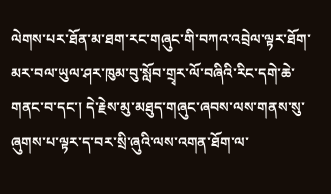ལེགས་པར་ཐོན་མ་ཐག་རང་གཞུང་གི་བཀའ་འབྲེལ་ལྟར་ཐོག་མར་བལ་ཡུལ་ཤར་ཁུམ་བུ་སློབ་གྲྭར་ལོ་བཞིའི་རིང་དགེ་ཆེ་གནང་བ་དང་། དེ་རྗེས་མུ་མཐུད་གཞུང་ཞབས་ལས་གནས་སུ་ཞུགས་པ་ལྟར་ད་བར་སྲི་ཞུའི་ལས་འགན་ཐོག་ལ་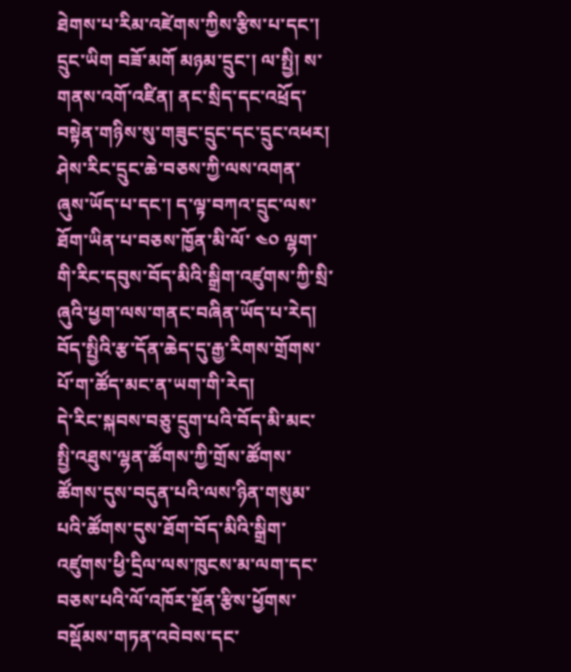ཐེགས་པ་རིམ་འཛེགས་ཀྱིས་རྩིས་པ་དང་། དྲུང་ཡིག བཟོ་མགོ མཉམ་དྲུང་། ལ་སྤྱི། ས་གནས་འགོ་འཛིན། ནང་སྲིད་དང་འཕྲོད་བསྟེན་གཉིས་སུ་གཟུང་དྲུང་དང་དྲུང་འཕར། ཤེས་རིང་དྲུང་ཆེ་བཅས་ཀྱི་ལས་འགན་ཞུས་ཡོད་པ་དང་། ད་ལྟ་བཀའ་དྲུང་ལས་ཐོག་ཡིན་པ་བཅས་ཁྱོན་མི་ལོ་ ༤༠ ལྷག་གི་རིང་དབུས་བོད་མིའི་སྒྲིག་འཛུགས་ཀྱི་སྲི་ཞུའི་ཕྱག་ལས་གནང་བཞིན་ཡོད་པ་རེད།
བོད་སྤྱིའི་རྩ་དོན་ཆེད་དུ་རྒྱ་རིགས་གྲོགས་པོ་ག་ཚོད་མང་ན་ཡག་གི་རེད།
དེ་རིང་སྐབས་བཅུ་དྲུག་པའི་བོད་མི་མང་སྤྱི་འཐུས་ལྷན་ཚོགས་ཀྱི་གྲོས་ཚོགས་ཚོགས་དུས་བདུན་པའི་ལས་ཉིན་གསུམ་པའི་ཚོགས་དུས་ཐོག་བོད་མིའི་སྒྲིག་འཛུགས་ཕྱི་དྲིལ་ལས་ཁུངས་མ་ལག་དང་བཅས་པའི་ལོ་འཁོར་སྔོན་རྩིས་ཕྱོགས་བསྡོམས་གཏན་འབེབས་དང་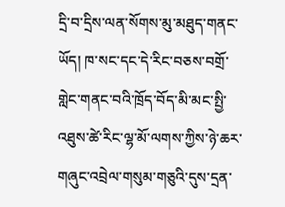དྲི་བ་དྲིས་ལན་སོགས་མུ་མཐུད་གནང་ཡོད། ཁ་སང་དང་དེ་རིང་བཅས་བགྲོ་གླེང་གནང་བའི་ཁྲོད་བོད་མི་མང་སྤྱི་འཐུས་ཚེ་རིང་ལྷ་མོ་ལགས་ཀྱིས་ཉེ་ཆར་གཞུང་འབྲེལ་གསུམ་གཅུའི་དུས་དྲན་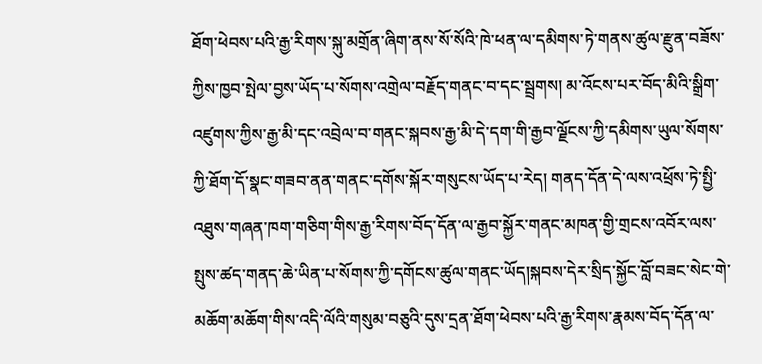ཐོག་ཕེབས་པའི་རྒྱ་རིགས་སྐུ་མགྲོན་ཞིག་ནས་སོ་སོའི་ཁེ་ཕན་ལ་དམིགས་ཏེ་གནས་ཚུལ་རྫུན་བཟོས་ཀྱིས་ཁྱབ་སྤེལ་བྱས་ཡོད་པ་སོགས་འགྲེལ་བརྗོད་གནང་བ་དང་སྦྲགས། མ་འོངས་པར་བོད་མིའི་སྒྲིག་འཛུགས་ཀྱིས་རྒྱ་མི་དང་འབྲེལ་བ་གནང་སྐབས་རྒྱ་མི་དེ་དག་གི་རྒྱབ་ལྗོངས་ཀྱི་དམིགས་ཡུལ་སོགས་ཀྱི་ཐོག་དོ་སྣང་གཟབ་ནན་གནང་དགོས་སྐོར་གསུངས་ཡོད་པ་རེད། གནད་དོན་དེ་ལས་འཕྲོས་ཏེ་སྤྱི་འཐུས་གཞན་ཁག་གཅིག་གིས་རྒྱ་རིགས་བོད་དོན་ལ་རྒྱབ་སྐྱོར་གནང་མཁན་གྱི་གྲངས་འབོར་ལས་སྤུས་ཚད་གནད་ཆེ་ཡིན་པ་སོགས་ཀྱི་དགོངས་ཚུལ་གནང་ཡོད།སྐབས་དེར་སྲིད་སྐྱོང་བློ་བཟང་སེང་གེ་མཆོག་མཆོག་གིས་འདི་ལོའི་གསུམ་བཅུའི་དུས་དྲན་ཐོག་ཕེབས་པའི་རྒྱ་རིགས་རྣམས་བོད་དོན་ལ་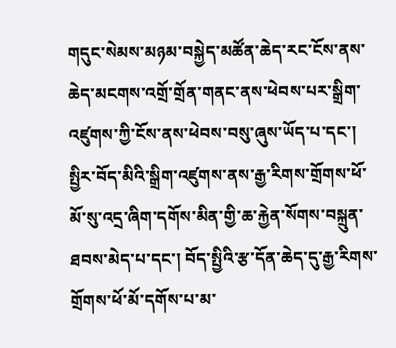གདུང་སེམས་མཉམ་བསྐྱེད་མཚོན་ཆེད་རང་ངོས་ནས་ཆེད་མངགས་འགྲོ་གྲོན་གནང་ནས་ཕེབས་པར་སྒྲིག་འཛུགས་ཀྱི་ངོས་ནས་ཕེབས་བསུ་ཞུས་ཡོད་པ་དང་། སྤྱིར་བོད་མིའི་སྒྲིག་འཛུགས་ནས་རྒྱ་རིགས་གྲོགས་ཕོ་མོ་སུ་འདྲ་ཞིག་དགོས་མིན་གྱི་ཆ་རྐྱེན་སོགས་བསྐྲུན་ཐབས་མེད་པ་དང་། བོད་སྤྱིའི་རྩ་དོན་ཆེད་དུ་རྒྱ་རིགས་གྲོགས་ཕོ་མོ་དགོས་པ་མ་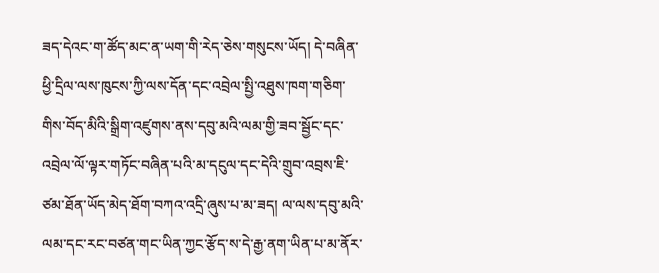ཟད་དེའང་ག་ཚོད་མང་ན་ཡག་གི་རེད་ཅེས་གསུངས་ཡོད། དེ་བཞིན་ཕྱི་དྲིལ་ལས་ཁུངས་ཀྱི་ལས་དོན་དང་འབྲེལ་སྤྱི་འཐུས་ཁག་གཅིག་གིས་བོད་མིའི་སྒྲིག་འཛུགས་ནས་དབུ་མའི་ལམ་གྱི་ཟབ་སྦྱོང་དང་འབྲེལ་ལོ་ལྟར་གཏོང་བཞིན་པའི་མ་དངུལ་དང་དེའི་གྲུབ་འབྲས་ཇི་ཙམ་ཐོན་ཡོད་མེད་ཐོག་བཀའ་འདྲི་ཞུས་པ་མ་ཟད། ལ་ལས་དབུ་མའི་ལམ་དང་རང་བཙན་གང་ཡིན་ཀྱང་རྩོད་ས་དེ་རྒྱ་ནག་ཡིན་པ་མ་ནོར་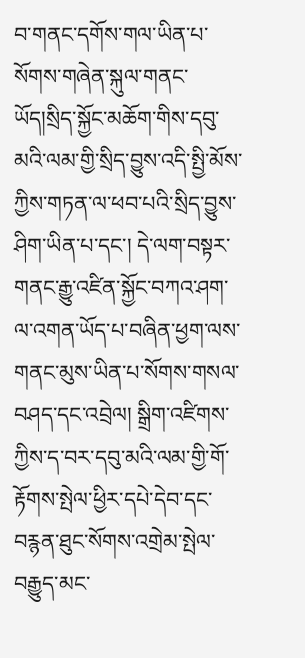བ་གནང་དགོས་གལ་ཡིན་པ་སོགས་གཞེན་སྐུལ་གནང་ཡོད།སྲིད་སྐྱོང་མཆོག་གིས་དབུ་མའི་ལམ་གྱི་སྲིད་བྱུས་འདི་སྤྱི་མོས་ཀྱིས་གཏན་ལ་ཕབ་པའི་སྲིད་བྱུས་ཤིག་ཡིན་པ་དང་། དེ་ལག་བསྟར་གནང་རྒྱུ་འཛིན་སྐྱོང་བཀའ་ཤག་ལ་འགན་ཡོད་པ་བཞིན་ཕྱག་ལས་གནང་མུས་ཡིན་པ་སོགས་གསལ་བཤད་དང་འབྲེལ། སྒྲིག་འཛིགས་ཀྱིས་ད་བར་དབུ་མའི་ལམ་གྱི་གོ་རྟོགས་སྤེལ་ཕྱིར་དཔེ་དེབ་དང་བརྙན་ཐུང་སོགས་འགྲེམ་སྤེལ་བརྒྱུད་མང་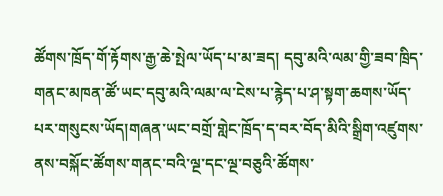ཚོགས་ཁྲོད་གོ་རྟོགས་རྒྱ་ཆེ་སྤེལ་ཡོད་པ་མ་ཟད། དབུ་མའི་ལམ་གྱི་ཟབ་ཁྲིད་གནང་མཁན་ཚོ་ཡང་དབུ་མའི་ལམ་ལ་ངེས་པ་རྙེད་པ་ཤ་སྟག་ཆགས་ཡོད་པར་གསུངས་ཡོད།གཞན་ཡང་བགྲོ་གླེང་ཁྲོད་ད་བར་བོད་མིའི་སྒྲིག་འཛུགས་ནས་བསྐོང་ཚོགས་གནང་བའི་ལྔ་དང་ལྔ་བཅུའི་ཚོགས་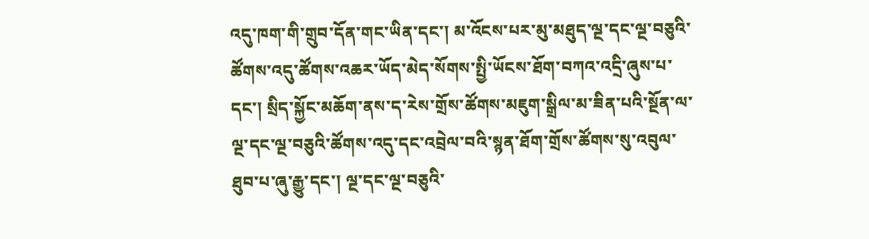འདུ་ཁག་གི་གྲུབ་དོན་གང་ཡིན་དང་། མ་འོངས་པར་མུ་མཐུད་ལྔ་དང་ལྔ་བཅུའི་ཚོགས་འདུ་ཚོགས་འཆར་ཡོད་མེད་སོགས་སྤྱི་ཡོངས་ཐོག་བཀའ་འདྲི་ཞུས་པ་དང་། སྲིད་སྐྱོང་མཆོག་ནས་ད་རེས་གྲོས་ཚོགས་མཇུག་སྒྲིལ་མ་ཟིན་པའི་སྔོན་ལ་ལྔ་དང་ལྔ་བཅུའི་ཚོགས་འདུ་དང་འབྲེལ་བའི་སྙན་ཐོག་གྲོས་ཚོགས་སུ་འབུལ་ཐུབ་པ་ཞུ་རྒྱུ་དང་། ལྔ་དང་ལྔ་བཅུའི་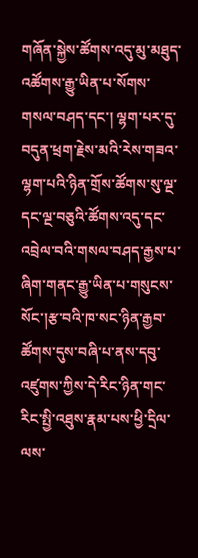གཞོན་སྐྱེས་ཚོགས་འདུ་མུ་མཐུད་འཚོགས་རྒྱུ་ཡིན་པ་སོགས་གསལ་བཤད་དང་། ལྷག་པར་དུ་བདུན་ཕྲག་རྗེས་མའི་རེས་གཟའ་ལྷག་པའི་ཉིན་གྲོས་ཚོགས་སུ་ལྔ་དང་ལྔ་བཅུའི་ཚོགས་འདུ་དང་འབྲེལ་བའི་གསལ་བཤད་རྒྱས་པ་ཞིག་གནང་རྒྱུ་ཡིན་པ་གསུངས་སོང་།རྩ་བའི་ཁ་སང་ཉིན་རྒྱབ་ཚོགས་དུས་བཞི་པ་ནས་དབུ་འཛུགས་ཀྱིས་དེ་རིང་ཉིན་གང་རིང་སྤྱི་འཐུས་རྣམ་པས་ཕྱི་དྲིལ་ལས་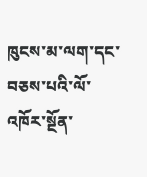ཁུངས་མ་ལག་དང་བཅས་པའི་ལོ་འཁོར་སྔོན་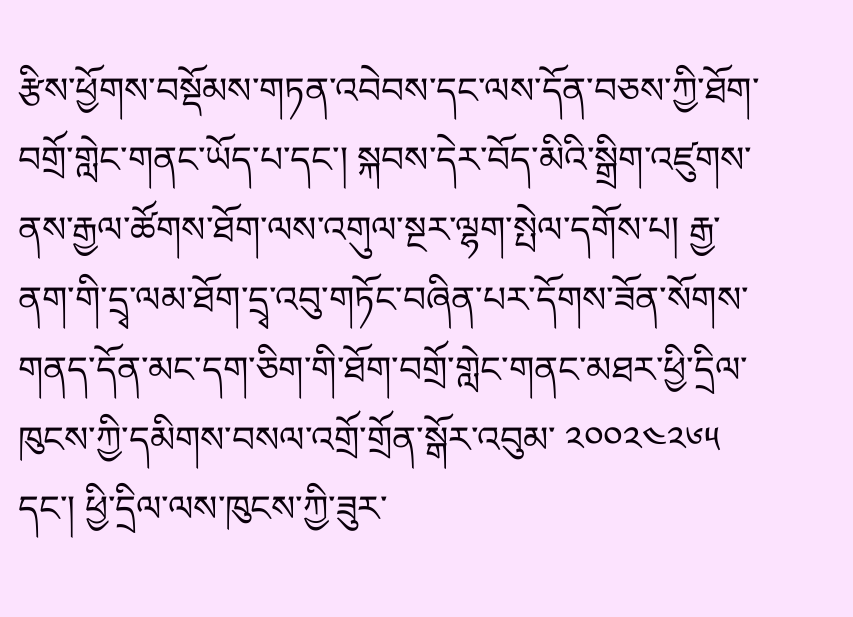རྩིས་ཕྱོགས་བསྡོམས་གཏན་འབེབས་དང་ལས་དོན་བཅས་ཀྱི་ཐོག་བགྲོ་གླེང་གནང་ཡོད་པ་དང་། སྐབས་དེར་བོད་མིའི་སྒྲིག་འཛུགས་ནས་རྒྱལ་ཚོགས་ཐོག་ལས་འགུལ་སྔར་ལྷག་སྤེལ་དགོས་པ། རྒྱ་ནག་གི་དྲྭ་ལམ་ཐོག་དྲྭ་འབུ་གཏོང་བཞིན་པར་དོགས་ཟོན་སོགས་གནད་དོན་མང་དག་ཅིག་གི་ཐོག་བགྲོ་གླེང་གནང་མཐར་ཕྱི་དྲིལ་ཁུངས་ཀྱི་དམིགས་བསལ་འགྲོ་གྲོན་སྒོར་འབུམ་ ༢༠༠༢༤༢༦༥ དང་། ཕྱི་དྲིལ་ལས་ཁུངས་ཀྱི་ཟུར་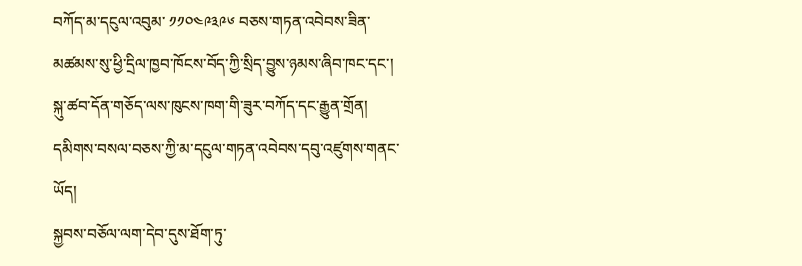བཀོད་མ་དངུལ་འབུམ་ ༡༡༠༤༩༣༩༦ བཅས་གཏན་འབེབས་ཟིན་མཚམས་སུ་ཕྱི་དྲིལ་ཁྱབ་ཁོངས་བོད་ཀྱི་སྲིད་བྱུས་ཉམས་ཞིབ་ཁང་དང་། སྐུ་ཚབ་དོན་གཅོད་ལས་ཁུངས་ཁག་གི་ཟུར་བཀོད་དང་རྒྱུན་གྲོན། དམིགས་བསལ་བཅས་ཀྱི་མ་དངུལ་གཏན་འབེབས་དབུ་འཛུགས་གནང་ཡོད།
སྐྱབས་བཅོལ་ལག་དེབ་དུས་ཐོག་ཏུ་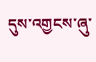དུས་འགྱངས་ཞུ་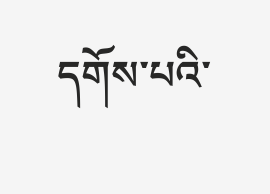དགོས་པའི་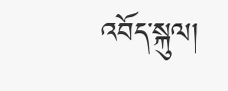འབོད་སྐུལ།